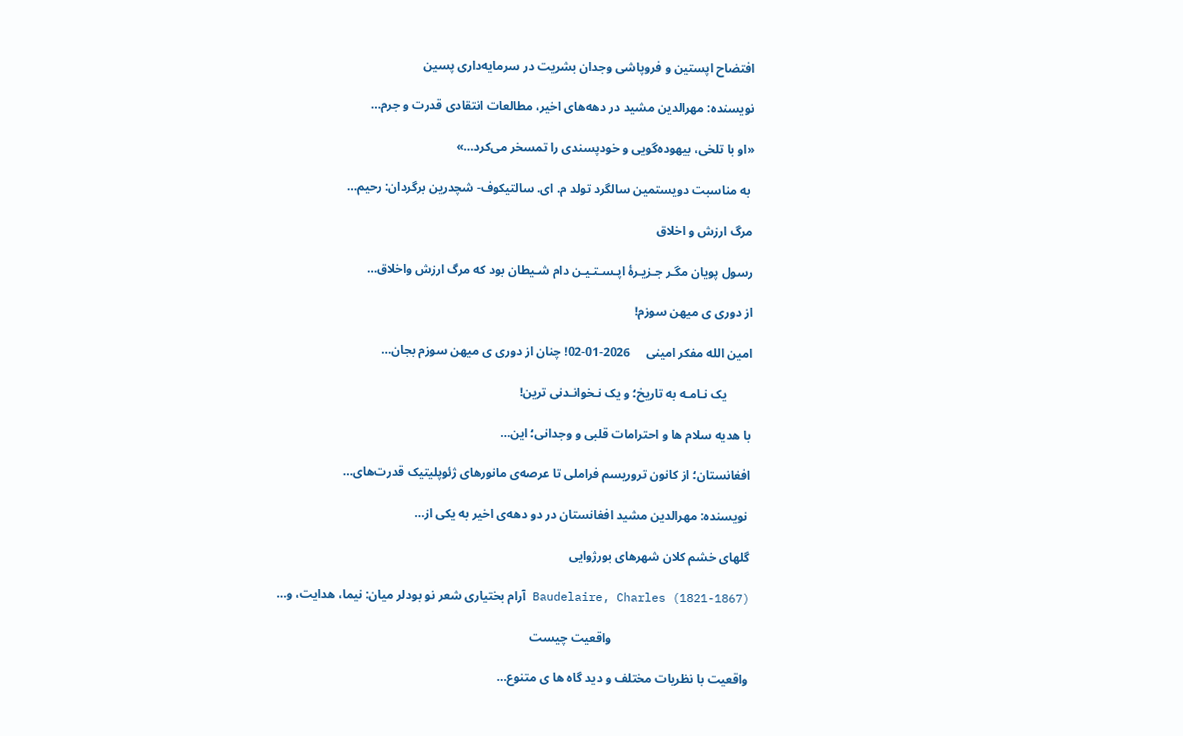افتضاح اپستین و فروپاشی وجدان بشریت در سرمایه‌داری پسین

نویسنده: مهرالدین مشید در دهه‌های اخیر، مطالعات انتقادی قدرت و جرم…

«او با تلخی، بیهوده‌گویی و خودپسندی را تمسخر می‌کرد…»

 به مناسبت دویستمین سالگرد تولد م. ای. سالتیکوف- شچدرین برگردان: رحیم…

مرگ ارزش و اخلاق

رسول پویان مگـر جـزیـرۀ اپـسـتـیـن دام شـیطان بود که مرگ ارزش واخلاق…

از دوری ی میهن سوزم!

امین الله مفکر امینی     2026-01-02! چنان از دوری ی میهن سوزم بجان…

        یک نـامـه به تاریخ؛ و یک نـخوانـدنی ترین!

با هدیه سلام ها و احترامات قلبی و وجدانی؛ این…

افغانستان؛ از کانون تروریسم فراملی تا عرصه‌ی مانورهای ژئوپلیتیک قدرت‌های…

 نویسنده: مهرالدین مشید افغانستان در دو دهه‌ی اخیر به یکی از…

گلهای خشم کلان شهرهای بورژوایی

Baudelaire, Charles (1821-1867) آرام بختیاری شعر نو بودلر میان: نیما، هدایت، و…

                                            واقعیت چیست

واقعیت با نظریات مختلف و دید گاه ها ی متنوع…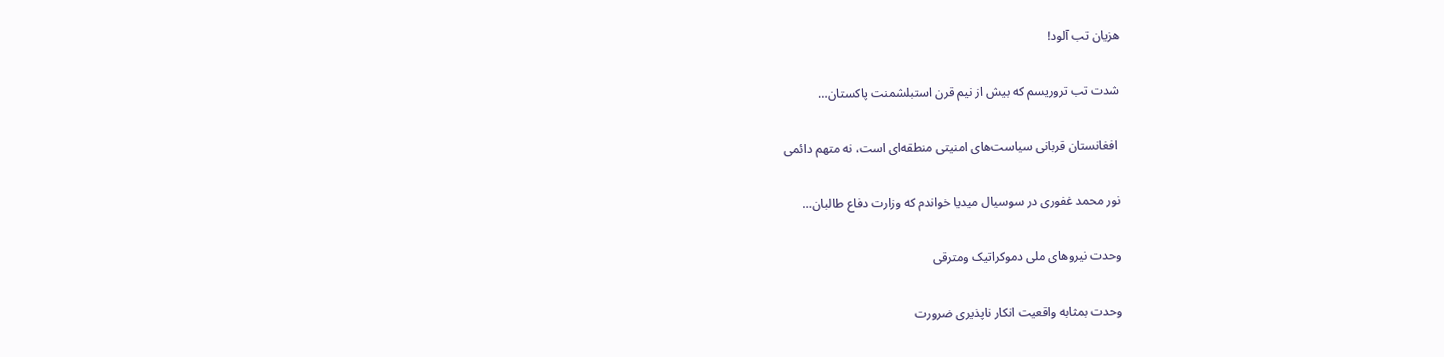هزیان تب آلود!

شدت تب تروریسم که بیش از نیم قرن استبلشمنت پاکستان…

 افغانستان قربانی سیاست‌های امنیتی منطقه‌ای است، نه متهم دائمی

نور محمد غفوری در سوسیال میدیا خواندم که وزارت دفاع طالبان…

وحدت نیروهای ملی دموکراتیک ومترقی

وحدت بمثابه واقعیت انکار ناپذیری ضرورت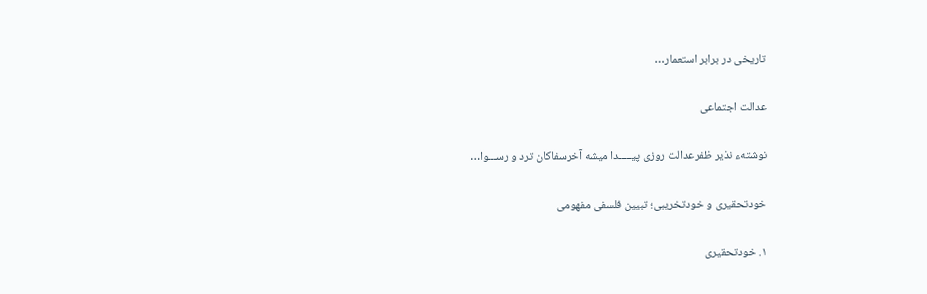تاریخی در برابر استعمار…

عدالت اجتماعی

نوشتهء نذیر ظفرعدالت روزی پیـــــدا میشه آخرسفاکان ترد و رســـوا…

خودتحقیری و خودتخریبی؛ تبیین فلسفی مفهومی

۱. خودتحقیری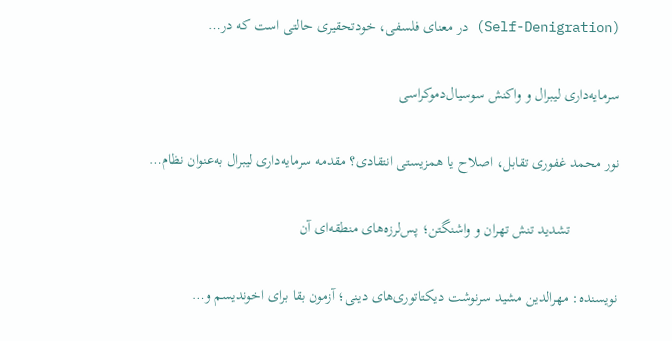(Self-Denigration) در معنای فلسفی، خودتحقیری حالتی است که در…

سرمایه‌داری لیبرال و واکنش سوسیال‌دموکراسی

نور محمد غفوری تقابل، اصلاح یا همزیستی انتقادی؟ مقدمه سرمایه‌داری لیبرال به‌عنوان نظام…

             تشدید تنش تهران و واشنگتن؛ پس‌لرزه‌های منطقه‌ای آن

نویسنده: مهرالدین مشید سرنوشت دیکتاتوری‌های دینی؛ آزمون بقا برای اخوندیسم و…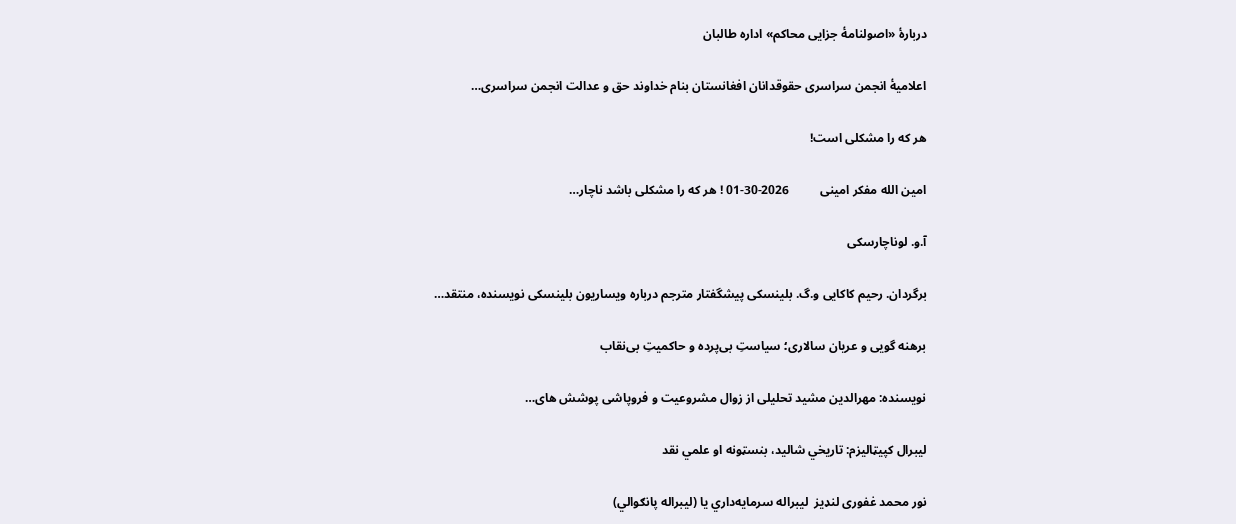دربارۀ «اصولنامۀ جزایی محاکم» اداره طالبان

اعلامیۀ انجمن سراسری حقوقدانان افغانستان بنام خداوند حق و عدالت انجمن سراسری…

هر که را مشکلی است!

امین الله مفکر امینی          2026-30-01 ! هر که را مشکلی باشد ناچار…

آ.و. لوناچارسکی

برگردان. رحیم کاکایی و.گ. بلینسکی پیشگفتار مترجم درباره ویساریون بلینسکی نویسنده، منتقد…

برهنه گویی و عریان سالاری؛ سیاستِ بی‌پرده و حاکمیتِ بی‌نقاب

نویسنده: مهرالدین مشید تحلیلی از زوال مشروعیت و فروپاشی پوشش های…

لیبرال کپیټالیزم: تاریخي شالید، بنسټونه او علمي نقد

نور محمد غفوری لنډیز  لیبراله سرمایه‌داري یا (لیبراله پانګوالي)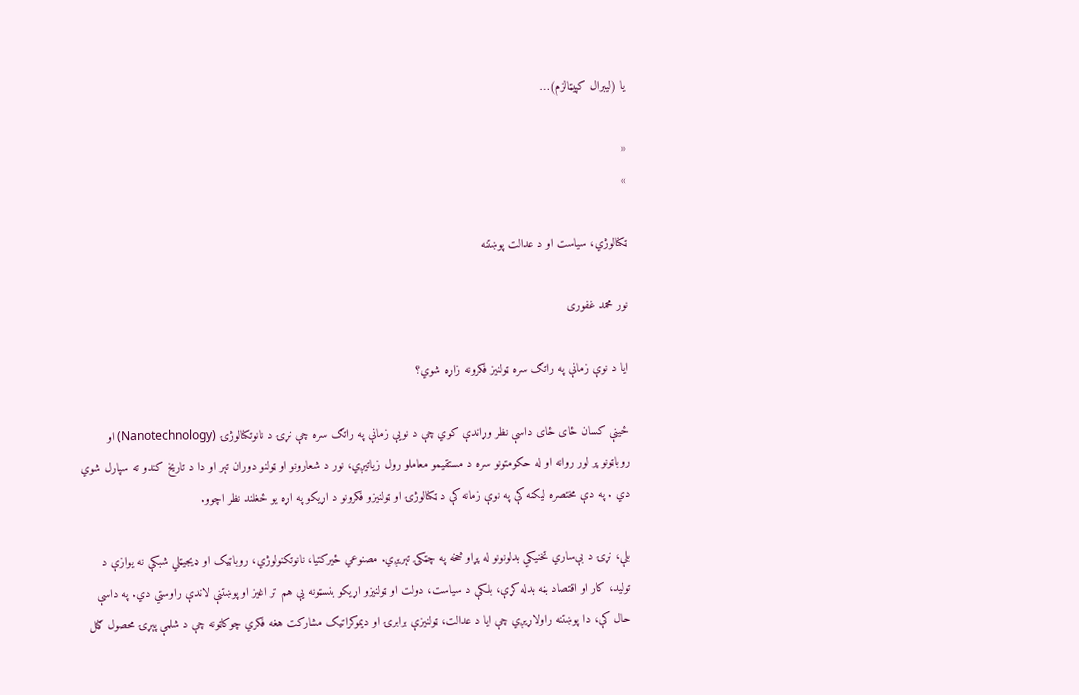يا (لیبرال کپیټالزم)…

«
»

ټکنالوژي، سیاست او د عدالت پوښتنه

نور محمد غفوری

ایا د نوې زمانې په راتګ سره ټولنیز فکرونه زاړه شوي؟

ځینې کسان ځای ځای داسې نظر وړاندې کوي چې د نویې زمانې په راتګ سره چې نړۍ د نانوتکنالوژۍ (Nanotechnology) او روباټونو پر لور روانه او له حکومتونو سره د مستقیمو معاملو رول زیاتیږي، نور د شعارونو او ټولنو دوران تېر او دا د تاریخ کندو ته سپارل شوي دي . په دې مختصره لیکنه کې په نوې زمانه کې د ټکنالوژۍ او ټولنیزو فکرونو د اړیکو په اړه یو ځغلند نظر اچوو.

بلې، نړۍ د بې‌ساري تخنیکي بدلونونو له پړاو څخه په چټکۍ تېریږي. مصنوعي ځیرکتیا، نانوتکنولوژي، روباټیک او ډیجیټلي شبکې نه یوازې د تولید، کار او اقتصاد بڼه بدله کړې، بلکې د سیاست، دولت او ټولنیزو اړیکو بنسټونه یې هم تر اغیز او پوښتنې لاندې راوستي دي. په داسې حال کې، دا پوښتنه راولاړیږي چې ایا د عدالت، ټولنیزې برابرۍ او دیموکراتیک مشارکت هغه فکري چوکاټونه چې د شلمې پېړۍ محصول ګڼل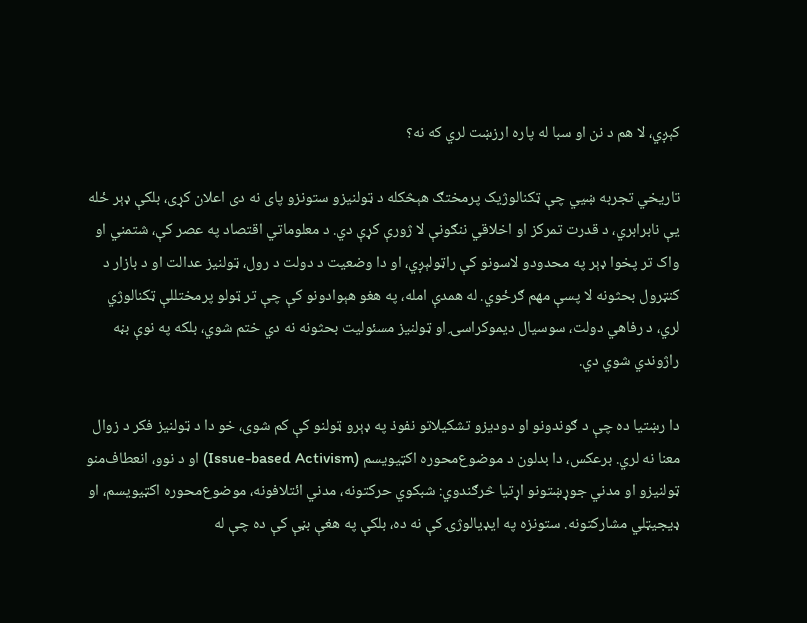کېږي، لا هم د نن او سبا له پاره ارزښت لري که نه؟

تاریخي تجربه ښيي چې ټکنالوژیک پرمختګ هېڅکله د ټولنیزو ستونزو پای نه دی اعلان کړی، بلکې ډېر ځله یې نابرابري، د قدرت تمرکز او اخلاقي ننګونې لا ژورې کړې دي. د معلوماتي اقتصاد په عصر کې، شتمني او واک تر پخوا ډېر په محدودو لاسونو کې راټولېږي، او دا وضعیت د دولت د رول، ټولنیز عدالت او د بازار د کنټرول بحثونه لا پسې مهم ګرځوي. له همدې امله، په هغو هېوادونو کې چې تر ټولو پرمختللې ټکنالوژي لري، د رفاهي دولت، سوسیال دیموکراسۍ او ټولنیز مسئولیت بحثونه نه دي ختم شوي، بلکه په نوې بڼه راژوندي شوي دي.

دا رښتیا ده چې د ګوندونو او دودیزو تشکیلاتو نفوذ په ډېرو ټولنو کې کم شوی، خو دا د ټولنیز فکر د زوال معنا نه لري. برعکس، دا بدلون د موضوع‌محوره اکټیویسم (Issue-based Activism) او د نوو، انعطاف‌منو ټولنیزو او مدني جوړښتونو اړتیا څرګندوي: شبکوي حرکتونه، مدني ائتلافونه، موضوع‌محوره اکټیویسم، او ډیجیټلي مشارکتونه. ستونزه په ایډیالوژۍ کې نه ده، بلکې په هغې بڼې کې ده چې له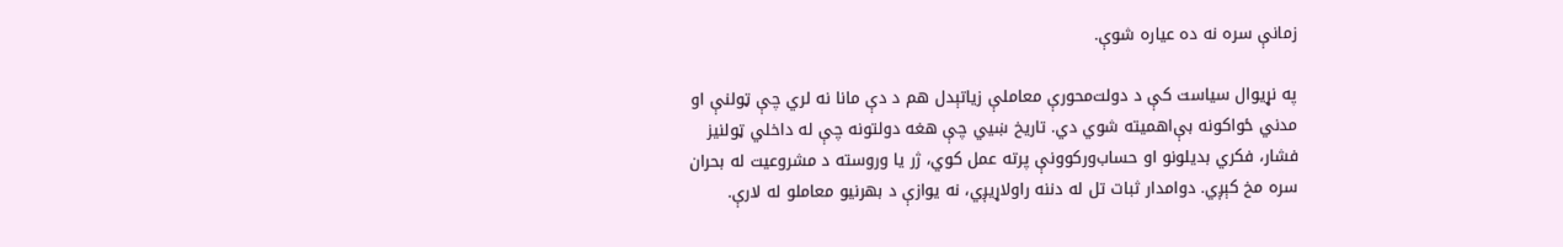زمانې سره نه ده عیاره شوې.

په نړیوال سیاست کې د دولت‌محورې معاملې زیاتېدل هم د دې مانا نه لري چې ټولنې او مدني ځواکونه بې‌اهمیته شوي دي. تاریخ ښيي چې هغه دولتونه چې له داخلي ټولنیز فشار، فکري بدیلونو او حساب‌ورکوونې پرته عمل کوي، ژر یا وروسته د مشروعیت له بحران سره مخ کېږي. دوامدار ثبات تل له دننه راولاړیږي، نه یوازې د بهرنیو معاملو له لارې.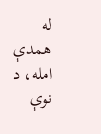له همدې امله، د نوې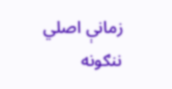زمانې اصلي ننګونه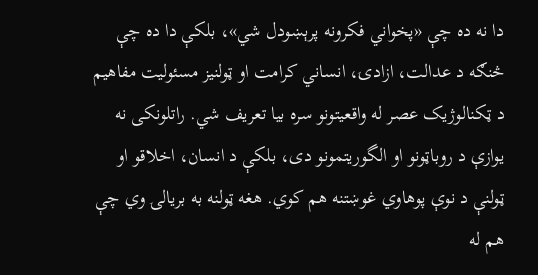دا نه ده چې «پخواني فکرونه پرېښودل شي»، بلکې دا ده چې څنګه د عدالت، ازادۍ، انساني کرامت او ټولنیز مسئولیت مفاهیم د ټکنالوژیک عصر له واقعیتونو سره بیا تعریف شي. راتلونکی نه یوازې د روباټونو او الگوریتمونو دی، بلکې د انسان، اخلاقو او ټولنې د نوې پوهاوي غوښتنه هم کوي. هغه ټولنه به بریالۍ وي چې هم له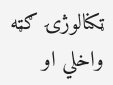ټکنالوژۍ ګټه واخلي او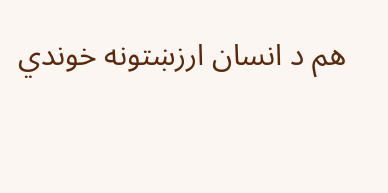هم د انسان ارزښتونه خوندي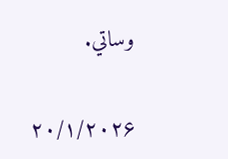وساتي.

۲۰/۱/۲۰۲۶